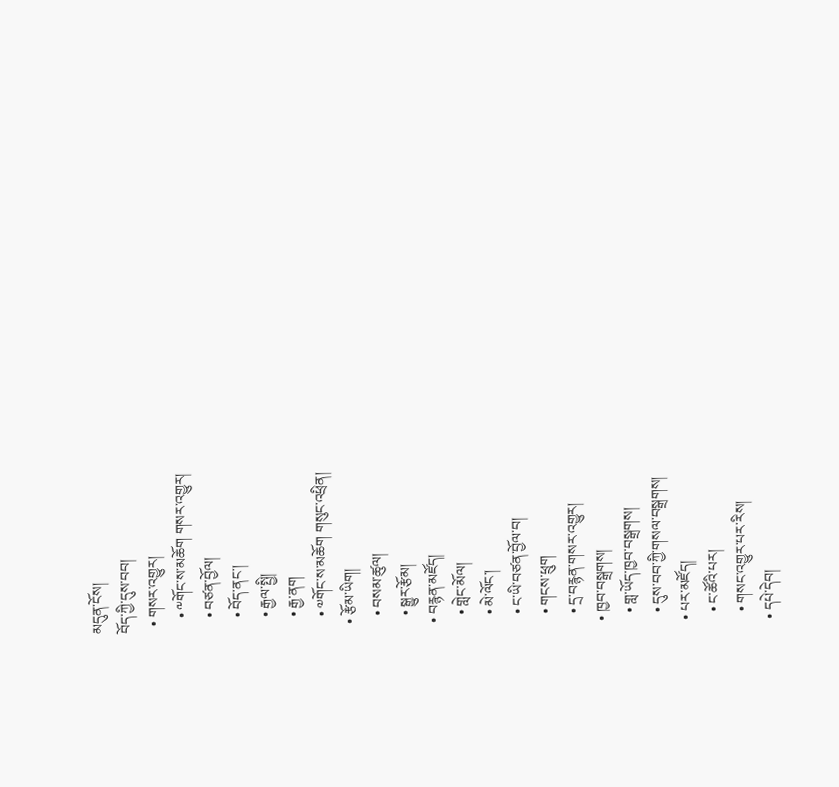མདུན་ངོས།
བོད་ཀྱི་དུས་བབ།
  • གསར་འགྱུར།
    • ༸གོང་ས་མཆོག གསར་འགྱུར།
    • བཙན་བྱོལ།
    • བོད་ནང་།
    • རྒྱལ་སྤྱི།
    • རྒྱ་ནག
    • ༧གོང་ས་མཆོག གསུང་འཕྲིན།
  • རྩོམ་ཡིག།
    • བསམ་ཚུལ།
    • སྒྱུར་རྩོམ།
  • བརྙན་མཛོད།
    • གླེང་མོལ།
    • མེ་ལོང་།
    • ང་ཡི་བཙན་བྱོལ་བ།
    • གངས་ཕྲུག
    • དྲ་བརྙན་གསར་འགྱུར།
  • ཁྱབ་བསྒྲགས།
    • གླ་ཡོད་ཁྱབ་བསྒྲགས།
    • དུས་བབ་ཀྱི་གསལ་བསྒྲགས།
  • པར་མཛོད།
    • ང་ཚོའི་པར།
    • གསང་འགྱུར་པར་རིས།
  • དཔེ་དེབ།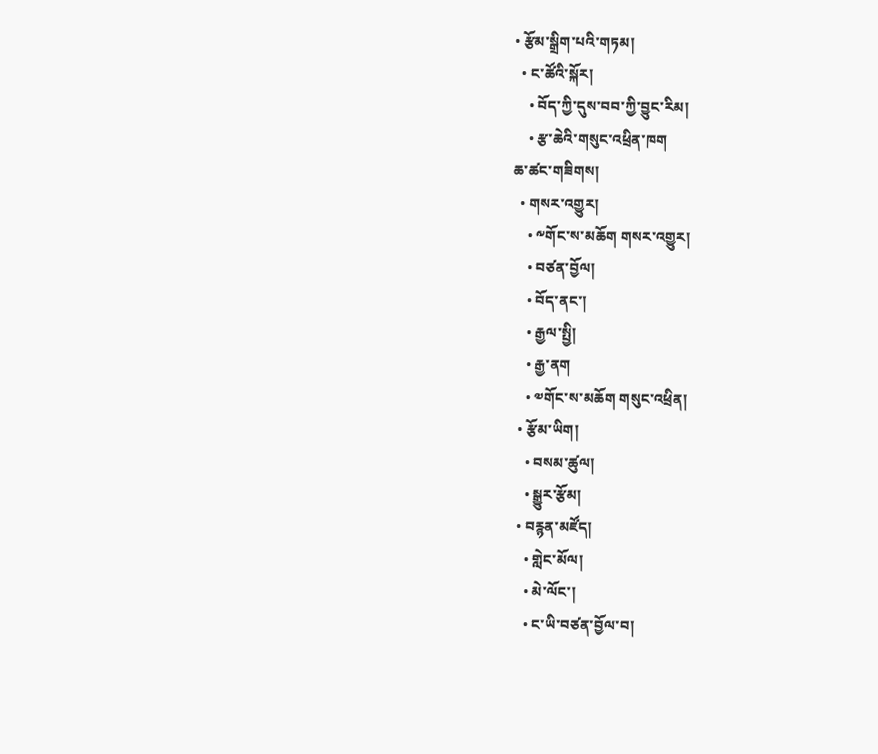• རྩོམ་སྒྲིག་པའི་གཏམ།
  • ང་ཚོའི་སྐོར།
    • བོད་ཀྱི་དུས་བབ་ཀྱི་བྱུང་རིམ།
    • རྩ་ཆེའི་གསུང་འཕྲིན་ཁག
ཆ་ཚང་གཟིགས།
  • གསར་འགྱུར།
    • ༸གོང་ས་མཆོག གསར་འགྱུར།
    • བཙན་བྱོལ།
    • བོད་ནང་།
    • རྒྱལ་སྤྱི།
    • རྒྱ་ནག
    • ༧གོང་ས་མཆོག གསུང་འཕྲིན།
  • རྩོམ་ཡིག།
    • བསམ་ཚུལ།
    • སྒྱུར་རྩོམ།
  • བརྙན་མཛོད།
    • གླེང་མོལ།
    • མེ་ལོང་།
    • ང་ཡི་བཙན་བྱོལ་བ།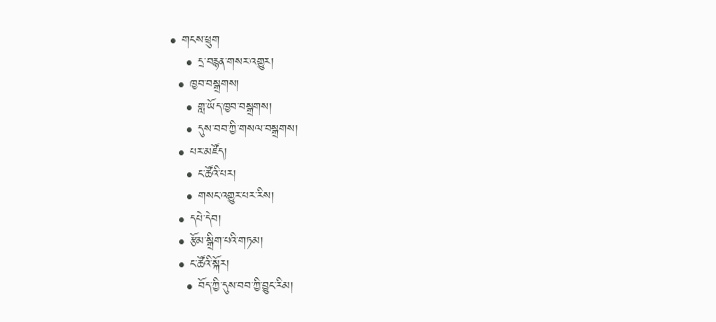• གངས་ཕྲུག
    • དྲ་བརྙན་གསར་འགྱུར།
  • ཁྱབ་བསྒྲགས།
    • གླ་ཡོད་ཁྱབ་བསྒྲགས།
    • དུས་བབ་ཀྱི་གསལ་བསྒྲགས།
  • པར་མཛོད།
    • ང་ཚོའི་པར།
    • གསང་འགྱུར་པར་རིས།
  • དཔེ་དེབ།
  • རྩོམ་སྒྲིག་པའི་གཏམ།
  • ང་ཚོའི་སྐོར།
    • བོད་ཀྱི་དུས་བབ་ཀྱི་བྱུང་རིམ།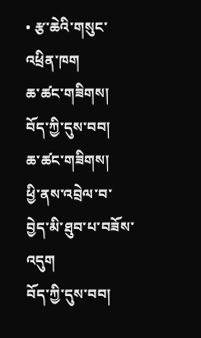• རྩ་ཆེའི་གསུང་འཕྲིན་ཁག
ཆ་ཚང་གཟིགས།
བོད་ཀྱི་དུས་བབ།
ཆ་ཚང་གཟིགས།
ཕྱི་ནས་འབྲེལ་བ་བྱེད་མི་ཐུབ་པ་བཟོས་འདུག
བོད་ཀྱི་དུས་བབ།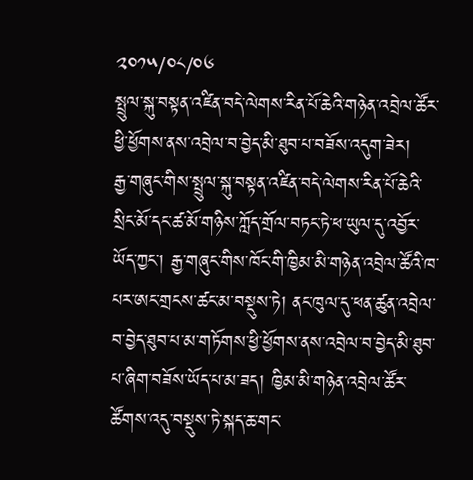༢༠༡༥/༠༨/༠༦
སྤྲུལ་སྐུ་བསྟན་འཛིན་བདེ་ལེགས་རིན་པོ་ཆེའི་གཉེན་འབྲེལ་ཚོར་ཕྱི་ཕྱོགས་ནས་འབྲེལ་བ་བྱེད་མི་ཐུབ་པ་བཟོས་འདུག་ཟེར།
རྒྱ་གཞུང་གིས་སྤྲུལ་སྐུ་བསྟན་འཛིན་བདེ་ལེགས་རིན་པོ་ཆེའི་སྲིང་མོ་དང་ཚ་མོ་གཉིས་ཀློད་གྲོལ་བཏང་ཏེ་ཕ་ཡུལ་དུ་འབྱོར་ཡོད་ཀྱང་། རྒྱ་གཞུང་གིས་ཁོང་གི་ཁྱིམ་མི་གཉེན་འབྲེལ་ཚོའི་ཁ་པར་ཨང་གྲངས་ཚང་མ་བསྡུས་ཏེ། ནང་ཁུལ་དུ་ཕན་ཚུན་འབྲེལ་བ་བྱེད་ཐུབ་པ་མ་གཏོགས་ཕྱི་ཕྱོགས་ནས་འབྲེལ་བ་བྱེད་མི་ཐུབ་པ་ཞིག་བཟོས་ཡོད་པ་མ་ཟད། ཁྱིམ་མི་གཉེན་འབྲེལ་ཚོར་ཚོགས་འདུ་བསྡུས་ཏེ་སྐད་ཆ་གང་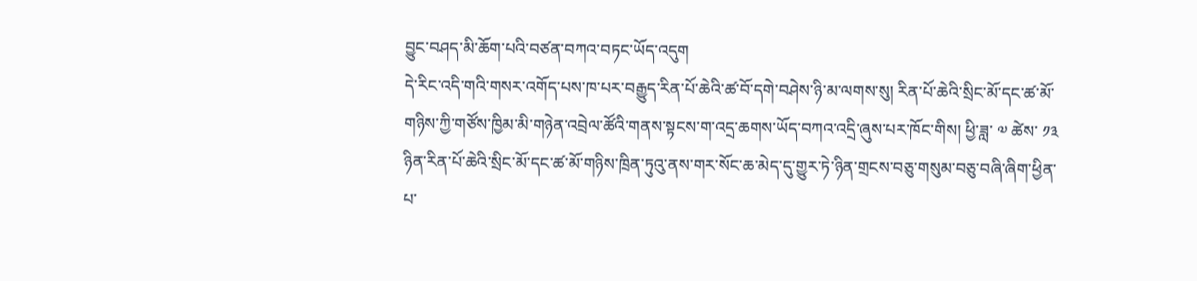བྱུང་བཤད་མི་ཆོག་པའི་བཙན་བཀའ་བཏང་ཡོད་འདུག
དེ་རིང་འདི་གའི་གསར་འགོད་པས་ཁ་པར་བརྒྱུད་རིན་པོ་ཆེའི་ཚ་བོ་དགེ་བཤེས་ཉི་མ་ལགས་སུ། རིན་པོ་ཆེའི་སྲིང་མོ་དང་ཚ་མོ་གཉིས་ཀྱི་གཙོས་ཁྱིམ་མི་གཉེན་འབྲེལ་ཚོའི་གནས་སྟངས་ག་འདྲ་ཆགས་ཡོད་བཀའ་འདྲི་ཞུས་པར་ཁོང་གིས། ཕྱི་ཟླ་ ༧ ཚེས་ ༡༣ ཉིན་རིན་པོ་ཆེའི་སྲིང་མོ་དང་ཚ་མོ་གཉིས་ཁྲིན་ཏུའུ་ནས་གར་སོང་ཆ་མེད་དུ་གྱུར་ཏེ་ཉིན་གྲངས་བཅུ་གསུམ་བཅུ་བཞི་ཞིག་ཕྱིན་པ་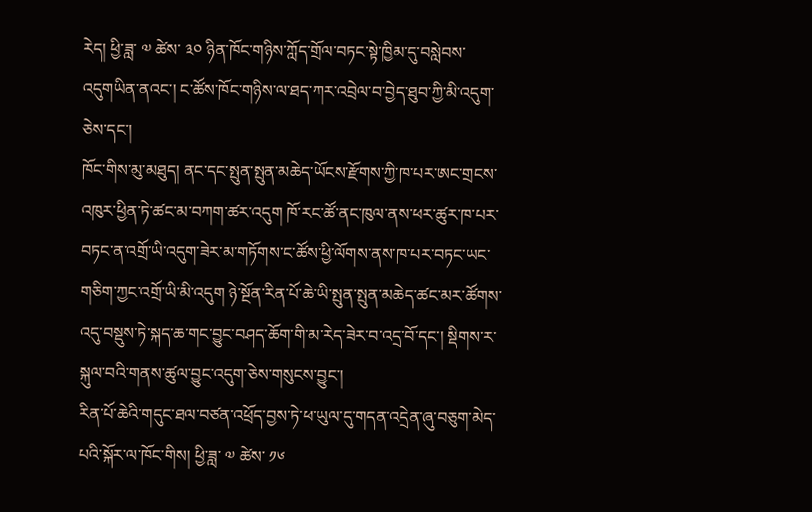རེད། ཕྱི་ཟླ་ ༧ ཚེས་ ༣༠ ཉིན་ཁོང་གཉིས་ཀློད་གྲོལ་བཏང་སྟེ་ཁྱིམ་དུ་བསླེབས་འདུགཡིན་ནའང་། ང་ཚོས་ཁོང་གཉིས་ལ་ཐད་ཀར་འབྲེལ་བ་བྱེད་ཐུབ་ཀྱི་མི་འདུག་ཅེས་དང་།
ཁོང་གིས་མུ་མཐུད། ནང་དང་སྤུན་སྤུན་མཆེད་ཡོངས་རྫོགས་ཀྱི་ཁ་པར་ཨང་གྲངས་འཁུར་ཕྱིན་ཏེ་ཚང་མ་བཀག་ཚར་འདུག ཁོ་རང་ཚོ་ནང་ཁུལ་ནས་ཕར་ཚུར་ཁ་པར་བཏང་ན་འགྲོ་ཡི་འདུག་ཟེར་མ་གཏོགས་ང་ཚོས་ཕྱི་ལོགས་ནས་ཁ་པར་བཏང་ཡང་གཅིག་ཀྱང་འགྲོ་ཡི་མི་འདུག ཉེ་སྔོན་རིན་པོ་ཆེ་ཡི་སྤུན་སྤུན་མཆེད་ཚང་མར་ཚོགས་འདུ་བསྡུས་ཏེ་སྐད་ཆ་གང་བྱུང་བཤད་ཆོག་གི་མ་རེད་ཟེར་བ་འདྲ་བོ་དང་། སྡིགས་ར་སྐུལ་བའི་གནས་ཚུལ་བྱུང་འདུག་ཅེས་གསུངས་བྱུང་།
རིན་པོ་ཆེའི་གདུང་ཐལ་བཙན་འཕྲོད་བྱས་ཏེ་ཕ་ཡུལ་དུ་གདན་འདྲེན་ཞུ་བཅུག་མེད་པའི་སྐོར་ལ་ཁོང་གིས། ཕྱི་ཟླ་ ༧ ཚེས་ ༡༦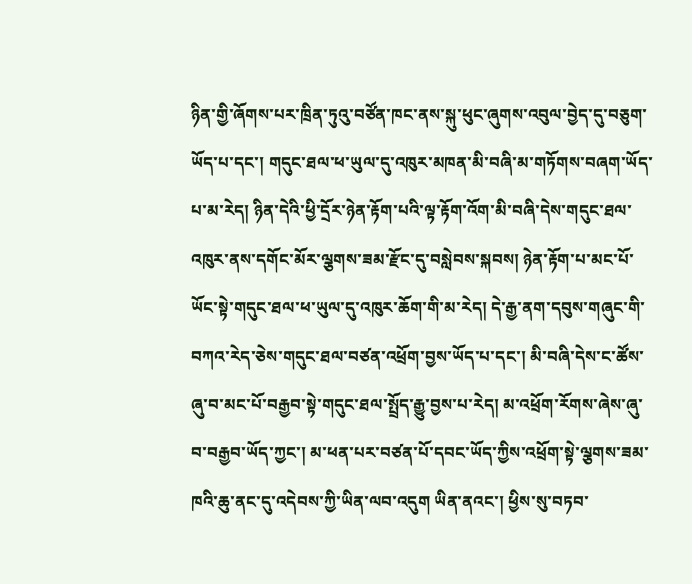ཉིན་གྱི་ཞོགས་པར་ཁྲིན་ཏུའུ་བཙོན་ཁང་ནས་སྐུ་ཕུང་ཞུགས་འབུལ་བྱེད་དུ་བཅུག་ཡོད་པ་དང་། གདུང་ཐལ་ཕ་ཡུལ་དུ་འཁུར་མཁན་མི་བཞི་མ་གཏོགས་བཞག་ཡོད་པ་མ་རེད། ཉིན་དེའི་ཕྱི་དྲོར་ཉེན་རྟོག་པའི་ལྟ་རྟོག་འོག་མི་བཞི་དེས་གདུང་ཐལ་འཁུར་ནས་དགོང་མོར་ལྕགས་ཟམ་རྫོང་དུ་བསླེབས་སྐབས། ཉེན་རྟོག་པ་མང་པོ་ཡོང་སྟེ་གདུང་ཐལ་ཕ་ཡུལ་དུ་འཁུར་ཆོག་གི་མ་རེད། དེ་རྒྱ་ནག་དབུས་གཞུང་གི་བཀའ་རེད་ཅེས་གདུང་ཐལ་བཙན་འཕྲོག་བྱས་ཡོད་པ་དང་། མི་བཞི་དེས་ང་ཚོས་ཞུ་བ་མང་པོ་བརྒྱབ་སྟེ་གདུང་ཐལ་སྤྲོད་རྒྱུ་བྱས་པ་རེད། མ་འཕྲོག་རོགས་ཞེས་ཞུ་བ་བརྒྱབ་ཡོད་ཀྱང་། མ་ཕན་པར་བཙན་པོ་དབང་ཡོད་ཀྱིས་འཕྲོག་སྟེ་ལྕགས་ཟམ་ཁའི་ཆུ་ནང་དུ་འདེབས་ཀྱི་ཡིན་ལབ་འདུག ཡིན་ནའང་། ཕྱིས་སུ་བཏབ་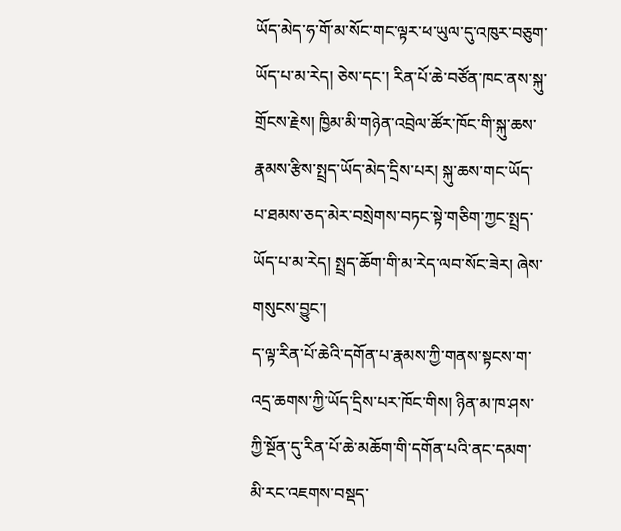ཡོད་མེད་ཧ་གོ་མ་སོང་གང་ལྟར་ཕ་ཡུལ་དུ་འཁུར་བཅུག་ཡོད་པ་མ་རེད། ཅེས་དང་། རིན་པོ་ཆེ་བཙོན་ཁང་ནས་སྐུ་གྲོངས་རྗེས། ཁྱིམ་མི་གཉེན་འབྲེལ་ཚོར་ཁོང་གི་སྐུ་ཆས་རྣམས་རྩིས་སྤྲད་ཡོད་མེད་དྲིས་པར། སྐུ་ཆས་གང་ཡོད་པ་ཐམས་ཅད་མེར་བསྲེགས་བཏང་སྟེ་གཅིག་ཀྱང་སྤྲད་ཡོད་པ་མ་རེད། སྤྲད་ཆོག་གི་མ་རེད་ལབ་སོང་ཟེར། ཞེས་གསུངས་བྱུང་།
ད་ལྟ་རིན་པོ་ཆེའི་དགོན་པ་རྣམས་ཀྱི་གནས་སྟངས་ག་འདྲ་ཆགས་ཀྱི་ཡོད་དྲིས་པར་ཁོང་གིས། ཉིན་མ་ཁ་ཤས་ཀྱི་སྔོན་དུ་རིན་པོ་ཆེ་མཆོག་གི་དགོན་པའི་ནང་དམག་མི་རང་འཇགས་བསྡད་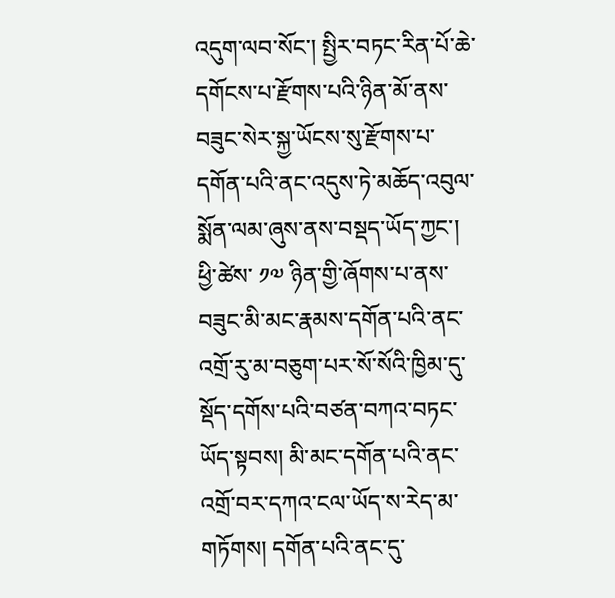འདུག་ལབ་སོང་། སྤྱིར་བཏང་རིན་པོ་ཆེ་དགོངས་པ་རྫོགས་པའི་ཉིན་མོ་ནས་བཟུང་སེར་སྐྱ་ཡོངས་སུ་རྫོགས་པ་དགོན་པའི་ནང་འདུས་ཏེ་མཆོད་འབུལ་སྨོན་ལམ་ཞུས་ནས་བསྡད་ཡོད་ཀྱང་། ཕྱི་ཚེས་ ༡༧ ཉིན་གྱི་ཞོགས་པ་ནས་བཟུང་མི་མང་རྣམས་དགོན་པའི་ནང་འགྲོ་རུ་མ་བཅུག་པར་སོ་སོའི་ཁྱིམ་དུ་སྡོད་དགོས་པའི་བཙན་བཀའ་བཏང་ཡོད་སྟབས། མི་མང་དགོན་པའི་ནང་འགྲོ་བར་དཀའ་ངལ་ཡོད་ས་རེད་མ་གཏོགས། དགོན་པའི་ནང་དུ་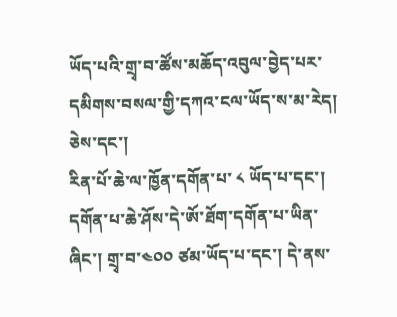ཡོད་པའི་གྲྭ་བ་ཚོས་མཆོད་འབུལ་བྱེད་པར་དམིགས་བསལ་གྱི་དཀའ་ངལ་ཡོད་ས་མ་རེད། ཅེས་དང་།
རིན་པོ་ཆེ་ལ་ཁྱོན་དགོན་པ་ ༨ ཡོད་པ་དང་། དགོན་པ་ཆེ་ཤོས་དེ་ཨོ་ཐོག་དགོན་པ་ཡིན་ཞིང་། གྲྭ་བ་༤༠༠ ཙམ་ཡོད་པ་དང་། དེ་ནས་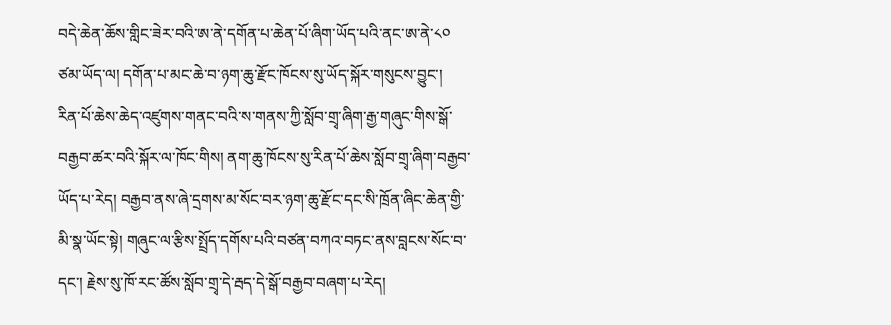བདེ་ཆེན་ཆོས་གླིང་ཟེར་བའི་ཨ་ནེ་དགོན་པ་ཆེན་པོ་ཞིག་ཡོད་པའི་ནང་ཨ་ནེ་༨༠ ཙམ་ཡོད་ལ། དགོན་པ་མང་ཆེ་བ་ཉག་ཆུ་རྫོང་ཁོངས་སུ་ཡོད་སྐོར་གསུངས་བྱུང་།
རིན་པོ་ཆེས་ཆེད་འཛུགས་གནང་བའི་ས་གནས་ཀྱི་སློབ་གྲྭ་ཞིག་རྒྱ་གཞུང་གིས་སྒོ་བརྒྱབ་ཚར་བའི་སྐོར་ལ་ཁོང་གིས། ནག་ཆུ་ཁོངས་སུ་རིན་པོ་ཆེས་སློབ་གྲྭ་ཞིག་བརྒྱབ་ཡོད་པ་རེད། བརྒྱབ་ནས་ཞེ་དྲགས་མ་སོང་བར་ཉག་ཆུ་རྫོང་དང་སི་ཁྲོན་ཞིང་ཆེན་གྱི་མི་སྣ་ཡོང་སྟེ། གཞུང་ལ་རྩིས་སྤྲོད་དགོས་པའི་བཙན་བཀའ་བཏང་ནས་བླངས་སོང་བ་དང་། རྗེས་སུ་ཁོ་རང་ཚོས་སློབ་གྲྭ་དེ་རྦད་དེ་སྒོ་བརྒྱབ་བཞག་པ་རེད།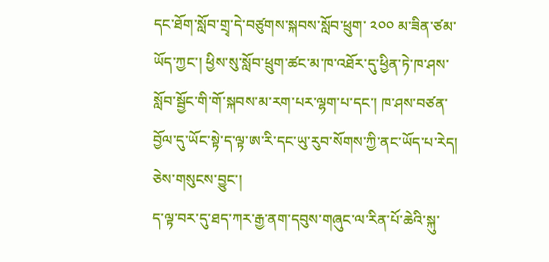དང་ཐོག་སློབ་གྲྭ་དེ་བཙུགས་སྐབས་སློབ་ཕྲུག་ ༢༠༠ མ་ཟིན་ཙམ་ཡོད་ཀྱང་། ཕྱིས་སུ་སློབ་ཕྲུག་ཚང་མ་ཁ་འཐོར་དུ་ཕྱིན་ཏེ་ཁ་ཤས་སློབ་སྦྱོང་གི་གོ་སྐབས་མ་རག་པར་ལྷག་པ་དང་། ཁ་ཤས་བཙན་བྱོལ་དུ་ཡོང་སྟེ་ད་ལྟ་ཨ་རི་དང་ཡུ་རུབ་སོགས་ཀྱི་ནང་ཡོད་པ་རེད། ཅེས་གསུངས་བྱུང་།
ད་ལྟ་བར་དུ་ཐད་ཀར་རྒྱ་ནག་དབུས་གཞུང་ལ་རིན་པོ་ཆེའི་སྐུ་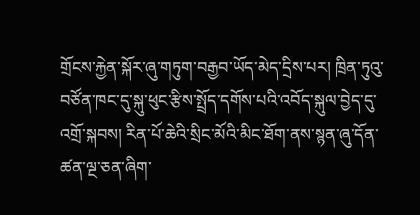གྲོངས་རྐྱེན་སྐོར་ཞུ་གཏུག་བརྒྱབ་ཡོད་མེད་དྲིས་པར། ཁྲིན་ཏུའུ་བཙོན་ཁང་དུ་སྐུ་ཕུང་རྩིས་སྤྲོད་དགོས་པའི་འབོད་སྐུལ་བྱེད་དུ་འགྲོ་སྐབས། རིན་པོ་ཆེའི་སྲིང་མོའི་མིང་ཐོག་ནས་སྙན་ཞུ་དོན་ཚན་ལྔ་ཅན་ཞིག་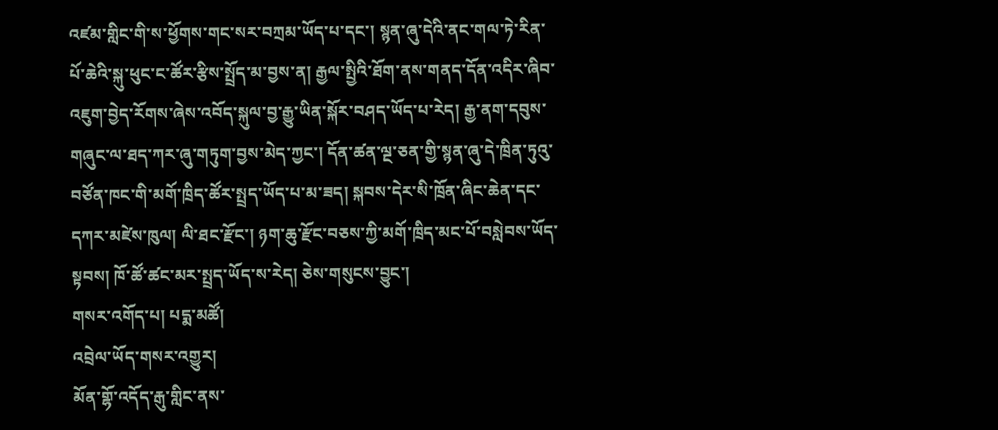འཛམ་གླིང་གི་ས་ཕྱོགས་གང་སར་བཀྲམ་ཡོད་པ་དང་། སྙན་ཞུ་དེའི་ནང་གལ་ཏེ་རིན་པོ་ཆེའི་སྐུ་ཕུང་ང་ཚོར་རྩིས་སྤྲོད་མ་བྱས་ན། རྒྱལ་སྤྱིའི་ཐོག་ནས་གནད་དོན་འདིར་ཞིབ་འཇུག་བྱེད་རོགས་ཞེས་འབོད་སྐུལ་བྱ་རྒྱུ་ཡིན་སྐོར་བཤད་ཡོད་པ་རེད། རྒྱ་ནག་དབུས་གཞུང་ལ་ཐད་ཀར་ཞུ་གཏུག་བྱས་མེད་ཀྱང་། དོན་ཚན་ལྔ་ཅན་གྱི་སྙན་ཞུ་དེ་ཁྲིན་ཏུའུ་བཙོན་ཁང་གི་མགོ་ཁྲིད་ཚོར་སྤྲད་ཡོད་པ་མ་ཟད། སྐབས་དེར་སི་ཁྲོན་ཞིང་ཆེན་དང་དཀར་མཛེས་ཁུལ། ལི་ཐང་རྫོང་། ཉག་ཆུ་རྫོང་བཅས་ཀྱི་མགོ་ཁྲིད་མང་པོ་བསླེབས་ཡོད་སྟབས། ཁོ་ཚོ་ཚང་མར་སྤྲད་ཡོད་ས་རེད། ཅེས་གསུངས་བྱུང་།
གསར་འགོད་པ། པདྨ་མཚོ།
འབྲེལ་ཡོད་གསར་འགྱུར།
མོན་གྷོ་འདོད་རྒུ་གླིང་ནས་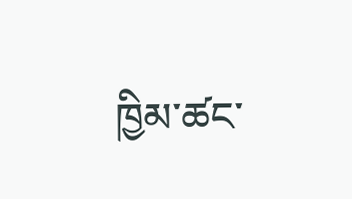ཁྱིམ་ཚང་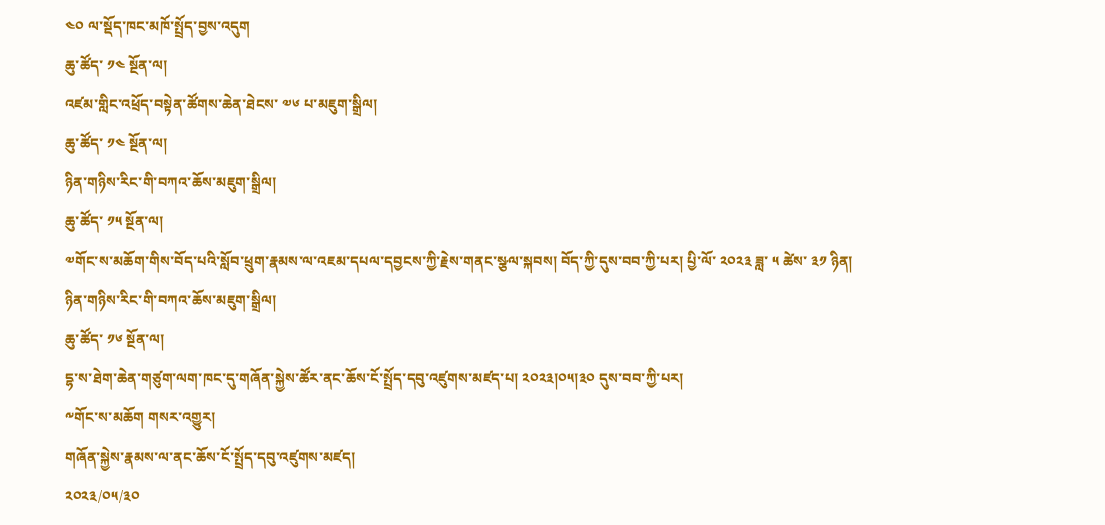༤༠ ལ་སྡོད་ཁང་མཁོ་སྤྲོད་བྱས་འདུག
ཆུ་ཚོད་ ༡༤ སྔོན་ལ།
འཛམ་གླིང་འཕྲོད་བསྟེན་ཚོགས་ཆེན་ཐེངས་ ༧༦ པ་མཇུག་སྒྲིལ།
ཆུ་ཚོད་ ༡༤ སྔོན་ལ།
ཉིན་གཉིས་རིང་གི་བཀའ་ཆོས་མཇུག་སྒྲིལ།
ཆུ་ཚོད་ ༡༥ སྔོན་ལ།
༧གོང་ས་མཆོག་གིས་བོད་པའི་སློབ་ཕྲུག་རྣམས་ལ་འཇམ་དཔལ་དབྱངས་ཀྱི་རྗེས་གནང་སྩལ་སྐབས། བོད་ཀྱི་དུས་བབ་ཀྱི་པར། པྱི་ལོ་ ༢༠༢༣ ཟླ་ ༥ ཚེས་ ༣༡ ཉིན།
ཉིན་གཉིས་རིང་གི་བཀའ་ཆོས་མཇུག་སྒྲིལ།
ཆུ་ཚོད་ ༡༦ སྔོན་ལ།
དྷ་ས་ཐེག་ཆེན་གཙུག་ལག་ཁང་དུ་གཞོན་སྐྱེས་ཚོར་ནང་ཆོས་ངོ་སྤྲོད་དབུ་འཛུགས་མཛད་པ། ༢༠༢༣།༠༥།༣༠ དུས་བབ་ཀྱི་པར།
༸གོང་ས་མཆོག གསར་འགྱུར།
གཞོན་སྐྱེས་རྣམས་ལ་ནང་ཆོས་ངོ་སྤྲོད་དབུ་འཛུགས་མཛད།
༢༠༢༣/༠༥/༣༠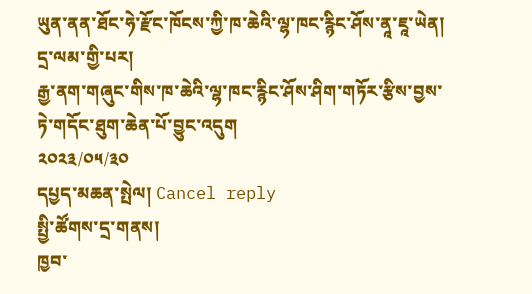ཡུན་ནན་ཐོང་ཧེ་རྫོང་ཁོངས་ཀྱི་ཁ་ཆེའི་ལྷ་ཁང་རྙིང་ཤོས་ནཱ་ཇཱ་ཡེན། དྲ་ལམ་གྱི་པར།
རྒྱ་ནག་གཞུང་གིས་ཁ་ཆེའི་ལྷ་ཁང་རྙིང་ཤོས་ཤིག་གཏོར་རྩིས་བྱས་ཏེ་གདོང་ཐུག་ཆེན་པོ་བྱུང་འདུག
༢༠༢༣/༠༥/༣༠
དཔྱད་མཆན་སྤེལ། Cancel reply
སྤྱི་ཚོགས་དྲ་གནས།
ཁྱབ་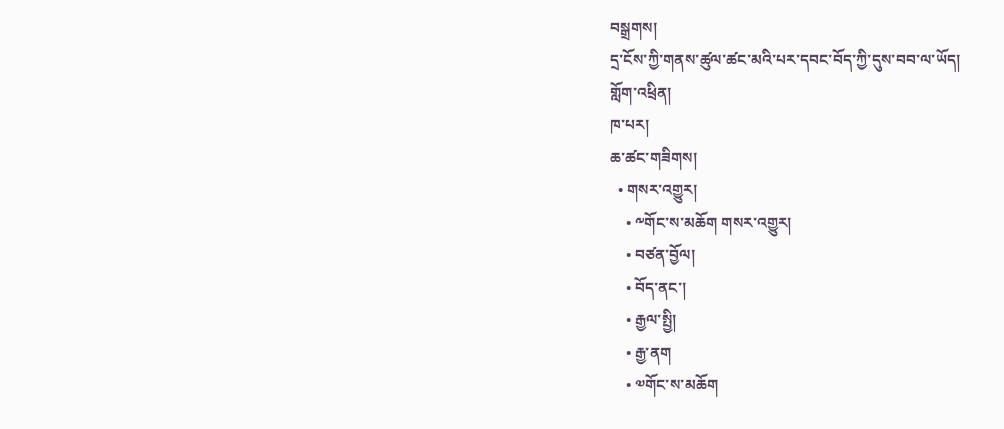བསྒྲགས།
དྲ་ངོས་ཀྱི་གནས་ཚུལ་ཚང་མའི་པར་དབང་བོད་ཀྱི་དུས་བབ་ལ་ཡོད།
གློག་འཕྲིན།
ཁ་པར།
ཆ་ཚང་གཟིགས།
  • གསར་འགྱུར།
    • ༸གོང་ས་མཆོག གསར་འགྱུར།
    • བཙན་བྱོལ།
    • བོད་ནང་།
    • རྒྱལ་སྤྱི།
    • རྒྱ་ནག
    • ༧གོང་ས་མཆོག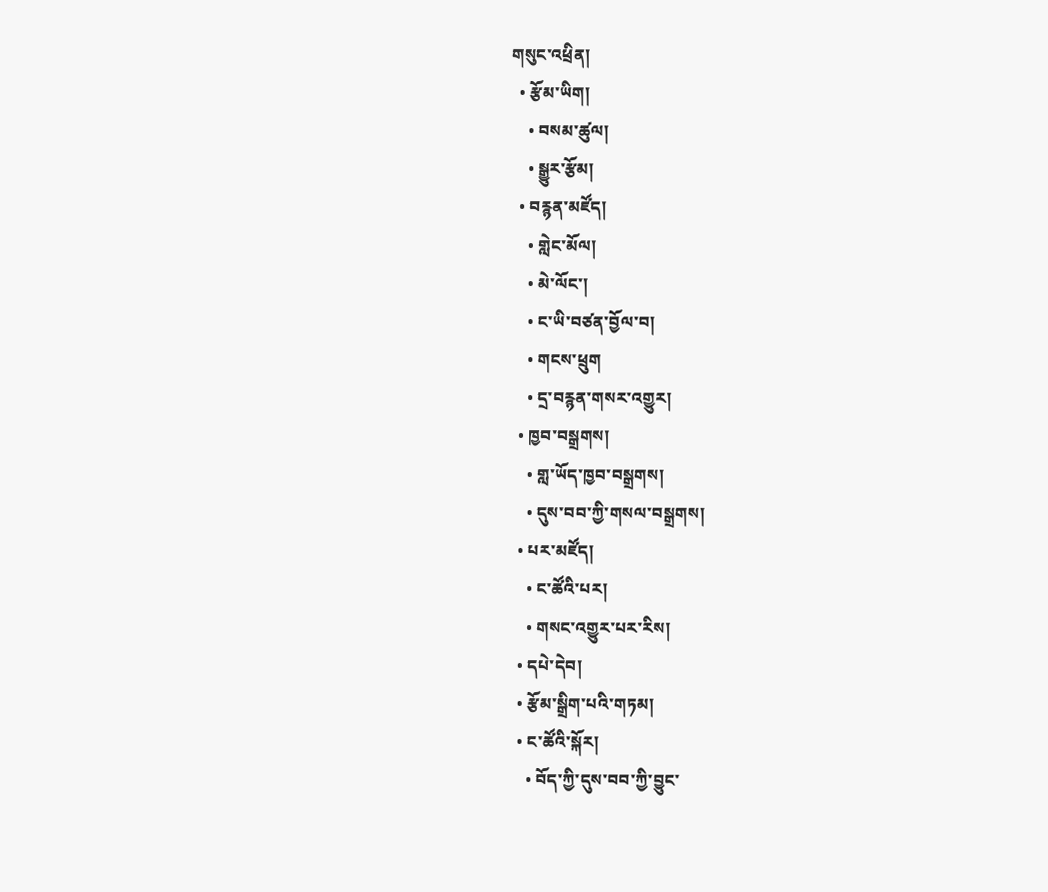གསུང་འཕྲིན།
  • རྩོམ་ཡིག།
    • བསམ་ཚུལ།
    • སྒྱུར་རྩོམ།
  • བརྙན་མཛོད།
    • གླེང་མོལ།
    • མེ་ལོང་།
    • ང་ཡི་བཙན་བྱོལ་བ།
    • གངས་ཕྲུག
    • དྲ་བརྙན་གསར་འགྱུར།
  • ཁྱབ་བསྒྲགས།
    • གླ་ཡོད་ཁྱབ་བསྒྲགས།
    • དུས་བབ་ཀྱི་གསལ་བསྒྲགས།
  • པར་མཛོད།
    • ང་ཚོའི་པར།
    • གསང་འགྱུར་པར་རིས།
  • དཔེ་དེབ།
  • རྩོམ་སྒྲིག་པའི་གཏམ།
  • ང་ཚོའི་སྐོར།
    • བོད་ཀྱི་དུས་བབ་ཀྱི་བྱུང་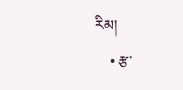རིམ།
    • རྩ་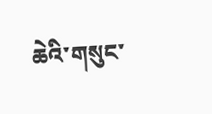ཆེའི་གསུང་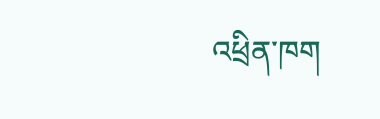འཕྲིན་ཁག